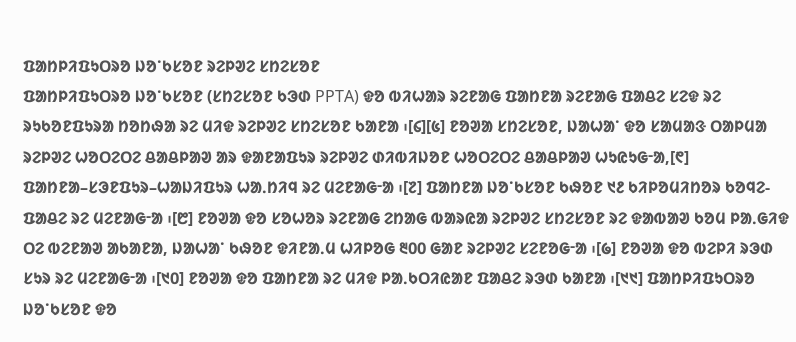ᱯᱟᱴᱞᱤᱯᱩᱛᱨᱚ ᱡᱚᱸᱠᱥᱚᱱ ᱨᱮᱞᱣᱮ ᱥᱴᱮᱥᱚᱱ
ᱯᱟᱴᱞᱤᱯᱩᱛᱨᱚ ᱡᱚᱸᱠᱥᱚᱱ (ᱥᱴᱮᱥᱚᱱ ᱠᱳᱰ PPTA) ᱫᱚ ᱵᱤᱦᱟᱨ ᱨᱮᱱᱟᱜ ᱯᱟᱴᱱᱟ ᱨᱮᱱᱟᱜ ᱯᱟᱪᱮ ᱥᱮᱫ ᱨᱮ ᱨᱩᱠᱚᱱᱯᱩᱨᱟ ᱴᱚᱴᱷᱟ ᱨᱮ ᱢᱤᱫ ᱨᱮᱞᱣᱮ ᱥᱴᱮᱥᱚᱱ ᱠᱟᱱᱟ ᱾[᱔][᱕] ᱱᱚᱣᱟ ᱥᱴᱮᱥᱚᱱ, ᱡᱟᱦᱟᱸ ᱫᱚ ᱥᱟᱢᱟᱝ ᱛᱟᱞᱢᱟ ᱨᱮᱞᱣᱮ ᱦᱚᱛᱮᱛᱮ ᱪᱟᱪᱞᱟᱣ ᱟᱨ ᱫᱟᱱᱟᱯᱩᱨ ᱨᱮᱞᱣᱮ ᱰᱤᱵᱤᱡᱚᱱ ᱦᱚᱛᱮᱛᱮ ᱪᱟᱪᱞᱟᱣ ᱦᱩᱭᱩᱜᱼᱟ,[᱖] ᱯᱟᱴᱱᱟ–ᱥᱳᱱᱯᱩᱨ–ᱦᱟᱡᱤᱯᱩᱨ ᱦᱟᱹᱴᱤᱧ ᱨᱮ ᱢᱮᱱᱟᱜᱼᱟ ᱾[᱗] ᱯᱟᱴᱱᱟ ᱡᱚᱸᱠᱥᱚᱱ ᱠᱷᱚᱱ ᱑᱒ ᱠᱤᱞᱚᱢᱤᱴᱚᱨ ᱠᱚᱧᱮ-ᱯᱟᱪᱮ ᱨᱮ ᱢᱮᱱᱟᱜᱼᱟ ᱾[᱘] ᱱᱚᱣᱟ ᱫᱚ ᱥᱚᱦᱚᱨ ᱨᱮᱱᱟᱜ ᱮᱴᱟᱜ ᱵᱟᱨᱭᱟ ᱨᱮᱞᱣᱮ ᱥᱴᱮᱥᱚᱱ ᱨᱮ ᱫᱟᱵᱟᱣ ᱠᱚᱢ ᱞᱟᱹᱜᱤᱫ ᱛᱮ ᱵᱮᱱᱟᱣ ᱟᱠᱟᱱᱟ, ᱡᱟᱦᱟᱸ ᱠᱷᱚᱱ ᱫᱤᱱᱟᱹᱢ ᱦᱤᱞᱚᱜ ᱓᱐᱐ ᱜᱟᱱ ᱨᱮᱞᱣᱮ ᱥᱮᱱᱚᱜᱼᱟ ᱾[᱙] ᱱᱚᱣᱟ ᱫᱚ ᱵᱮᱞᱤ ᱨᱳᱰ ᱥᱩᱨ ᱨᱮ ᱢᱮᱱᱟᱜᱼᱟ ᱾[᱑᱐] ᱱᱚᱣᱟ ᱫᱚ ᱯᱟᱴᱱᱟ ᱨᱮ ᱢᱤᱫ ᱞᱟᱹᱠᱛᱤᱭᱟᱱ ᱯᱟᱪᱮ ᱨᱳᱰ ᱠᱟᱱᱟ ᱾[᱑᱑] ᱯᱟᱴᱞᱤᱯᱩᱛᱨᱚ ᱡᱚᱸᱠᱥᱚᱱ ᱫᱚ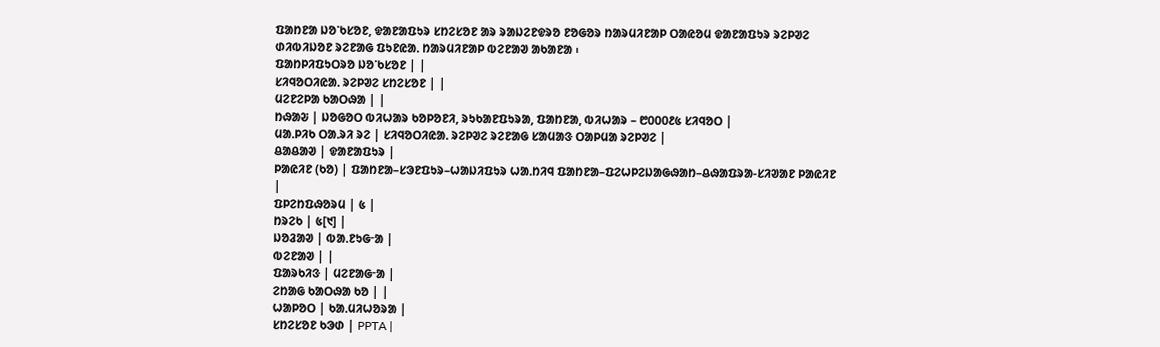ᱯᱟᱴᱱᱟ ᱡᱚᱸᱠᱥᱚᱱ, ᱫᱟᱱᱟᱯᱩᱨ ᱥᱴᱮᱥᱚᱱ ᱟᱨ ᱨᱟᱡᱮᱱᱫᱨᱚ ᱱᱚᱜᱚᱨ ᱴᱟᱨᱢᱤᱱᱟᱞ ᱛᱟᱭᱚᱢ ᱫᱟᱱᱟᱯᱩᱨ ᱨᱮᱞᱣᱮ ᱰᱤᱵᱤᱡᱚᱱ ᱨᱮᱱᱟᱜ ᱯᱩᱱᱭᱟᱹ ᱴᱟᱨᱢᱤᱱᱟᱞ ᱵᱮᱱᱟᱣ ᱟᱠᱟᱱᱟ ᱾
ᱯᱟᱴᱞᱤᱯᱩᱛᱨᱚ ᱡᱚᱸᱠᱥᱚᱱ | |
ᱥᱤᱧᱚᱛᱤᱭᱟᱹ ᱨᱮᱞᱣᱮ ᱥᱴᱮᱥᱚᱱ | |
ᱢᱮᱱᱮᱞᱟ ᱠᱟᱛᱷᱟ | |
ᱴᱷᱟᱶ | ᱡᱚᱜᱚᱛ ᱵᱤᱦᱟᱨ ᱠᱚᱞᱚᱱᱤ, ᱨᱩᱠᱟᱱᱯᱩᱨᱟ, ᱯᱟᱴᱱᱟ, ᱵᱤᱦᱟᱨ – ᱘᱐᱐᱐᱒᱕ ᱥᱤᱧᱚᱛ |
ᱢᱟᱹᱞᱤᱠ ᱛᱟᱹᱨᱤ ᱨᱮ | ᱥᱤᱧᱚᱛᱤᱭᱟᱹ ᱨᱮᱞᱣᱮ ᱨᱮᱱᱟᱜ ᱥᱟᱢᱟᱝ ᱛᱟᱞᱢᱟ ᱨᱮᱞᱣᱮ |
ᱪᱟᱪᱟᱣ | ᱫᱟᱱᱟᱯᱩᱨ |
ᱞᱟᱭᱤᱱ (ᱠᱚ) | ᱯᱟᱴᱱᱟ–ᱥᱳᱱᱯᱩᱨ–ᱦᱟᱡᱤᱯᱩᱨ ᱦᱟᱹᱴᱤᱧ ᱯᱟᱴᱱᱟ–ᱯᱮᱦᱞᱮᱡᱟᱜᱷᱟᱴ–ᱪᱷᱟᱯᱨᱟ-ᱥᱤᱣᱟᱱ ᱞᱟᱭᱤᱱ |
ᱯᱞᱮᱴᱯᱷᱚᱨᱢ | ᱕ |
ᱴᱨᱮᱠ | ᱕[᱑] |
ᱡᱚᱲᱟᱣ | ᱵᱟᱹᱱᱩᱜᱼᱟ |
ᱵᱮᱱᱟᱣ | |
ᱯᱟᱨᱠᱤᱝ | ᱢᱮᱱᱟᱜᱼᱟ |
ᱮᱴᱟᱜ ᱠᱟᱛᱷᱟ ᱠᱚ | |
ᱦᱟᱞᱚᱛ | ᱠᱟᱹᱢᱤᱦᱚᱨᱟ |
ᱥᱴᱮᱥᱚᱱ ᱠᱳᱰ | PPTA |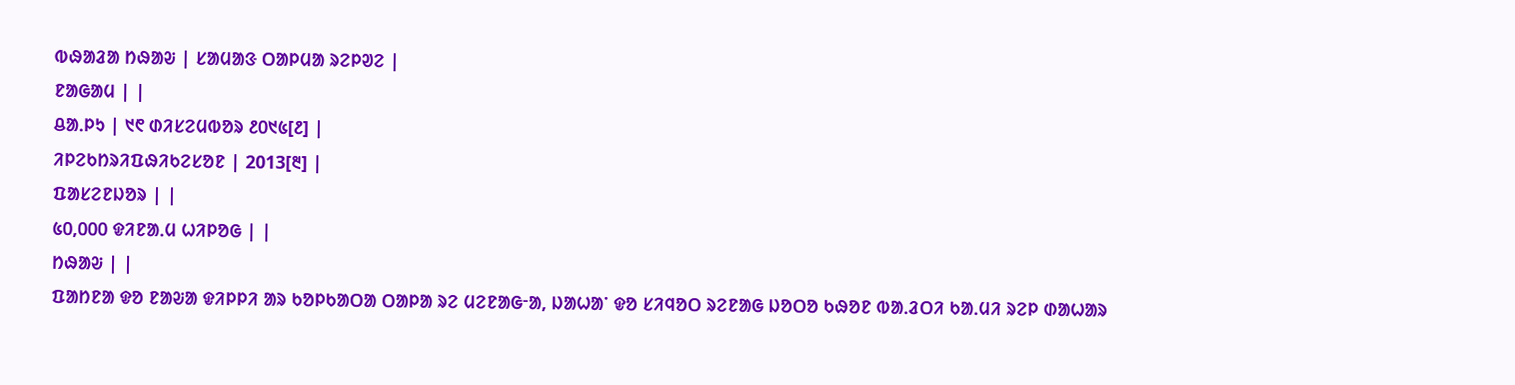ᱵᱷᱟᱲᱟ ᱴᱷᱟᱶ | ᱥᱟᱢᱟᱝ ᱛᱟᱞᱢᱟ ᱨᱮᱞᱣᱮ |
ᱱᱟᱜᱟᱢ | |
ᱪᱟᱹᱞᱩ | ᱑᱖ ᱰᱤᱥᱮᱢᱵᱚᱨ ᱒᱐᱑᱕[᱒] |
ᱤᱞᱮᱠᱴᱨᱤᱯᱷᱤᱠᱮᱥᱚᱱ | 2013[᱓] |
ᱯᱟᱥᱮᱱᱡᱚᱨ | |
᱕᱐,᱐᱐᱐ ᱫᱤᱱᱟᱹᱢ ᱦᱤᱞᱚᱜ | |
ᱴᱷᱟᱶ | |
ᱯᱟᱴᱱᱟ ᱫᱚ ᱱᱟᱶᱟ ᱫᱤᱞᱞᱤ ᱟᱨ ᱠᱚᱞᱠᱟᱛᱟ ᱛᱟᱞᱟ ᱨᱮ ᱢᱮᱱᱟᱜᱼᱟ, ᱡᱟᱦᱟᱸ ᱫᱚ ᱥᱤᱧᱚᱛ ᱨᱮᱱᱟᱜ ᱡᱚᱛᱚ ᱠᱷᱚᱱ ᱵᱟᱹᱲᱛᱤ ᱠᱟᱹᱢᱤ ᱨᱮᱞ ᱰᱟᱦᱟᱨ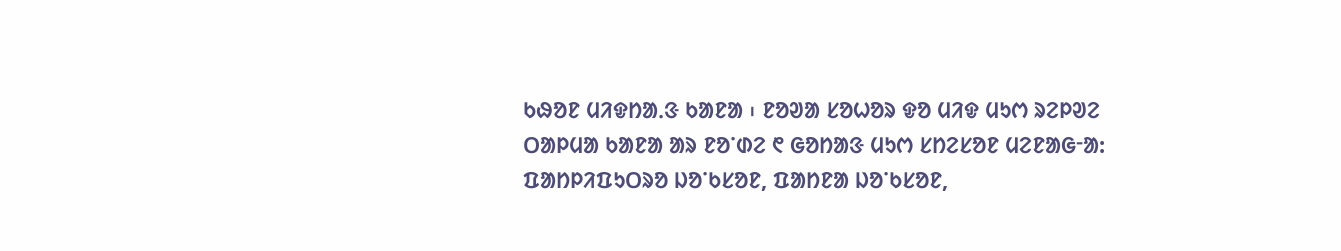ᱠᱷᱚᱱ ᱢᱤᱫᱴᱟᱹᱝ ᱠᱟᱱᱟ ᱾ ᱱᱚᱣᱟ ᱥᱚᱦᱚᱨ ᱫᱚ ᱢᱤᱫ ᱢᱩᱬ ᱨᱮᱞᱣᱮ ᱛᱟᱞᱢᱟ ᱠᱟᱱᱟ ᱟᱨ ᱱᱚᱸᱰᱮ ᱖ ᱜᱚᱴᱟᱝ ᱢᱩᱬ ᱥᱴᱮᱥᱚᱱ ᱢᱮᱱᱟᱜᱼᱟ: ᱯᱟᱴᱞᱤᱯᱩᱛᱨᱚ ᱡᱚᱸᱠᱥᱚᱱ, ᱯᱟᱴᱱᱟ ᱡᱚᱸᱠᱥᱚᱱ,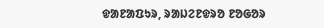ᱫᱟᱱᱟᱯᱩᱨ, ᱨᱟᱡᱮᱱᱫᱨᱚ ᱱᱚᱜᱚᱨ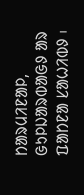ᱴᱟᱨᱢᱤᱱᱟᱞ, ᱜᱩᱞᱡᱟᱨᱵᱟᱜᱽ ᱟᱨ ᱯᱟᱴᱱᱟ ᱥᱟᱦᱤᱵᱽ ᱾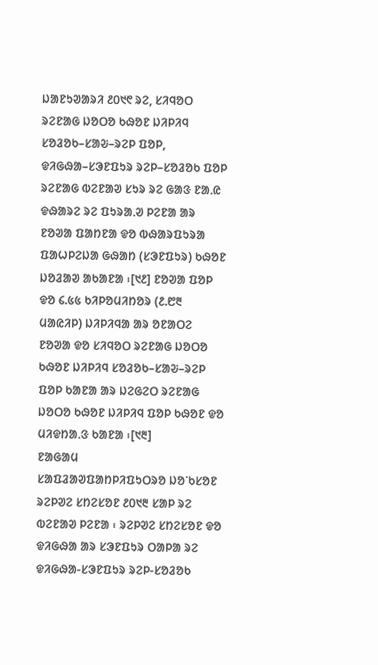ᱡᱟᱱᱩᱣᱟᱨᱤ ᱒᱐᱑᱖ ᱨᱮ, ᱥᱤᱧᱚᱛ ᱨᱮᱱᱟᱜ ᱡᱚᱛᱚ ᱠᱷᱚᱱ ᱡᱤᱞᱤᱧ ᱥᱚᱲᱚᱠ–ᱥᱟᱶ–ᱨᱮᱞ ᱯᱚᱞ, ᱫᱤᱜᱷᱟ–ᱥᱳᱱᱯᱩᱨ ᱨᱮᱞ–ᱥᱚᱲᱚᱠ ᱯᱚᱞ ᱨᱮᱱᱟᱜ ᱵᱮᱱᱟᱣ ᱥᱩᱨ ᱨᱮ ᱜᱟᱝ ᱱᱟᱹᱭ ᱫᱷᱟᱨᱮ ᱨᱮ ᱯᱩᱨᱟᱹᱣ ᱞᱮᱱᱟ ᱟᱨ ᱱᱚᱣᱟ ᱯᱟᱴᱱᱟ ᱫᱚ ᱵᱷᱟᱨᱯᱩᱨᱟ ᱯᱟᱦᱞᱮᱡᱟ ᱜᱷᱟᱴ (ᱥᱳᱱᱯᱩᱨ) ᱠᱷᱚᱱ ᱡᱚᱲᱟᱣ ᱟᱠᱟᱱᱟ ᱾[᱑᱒] ᱱᱚᱣᱟ ᱯᱚᱞ ᱫᱚ ᱔.᱕᱕ ᱠᱤᱞᱚᱢᱤᱴᱚᱨ (᱒.᱘᱓ ᱢᱟᱭᱤᱞ) ᱡᱤᱞᱤᱧᱟ ᱟᱨ ᱚᱱᱟᱛᱮ ᱱᱚᱣᱟ ᱫᱚ ᱥᱤᱧᱚᱛ ᱨᱮᱱᱟᱜ ᱡᱚᱛᱚ ᱠᱷᱚᱱ ᱡᱤᱞᱤᱧ ᱥᱚᱲᱚᱠ–ᱥᱟᱶ–ᱨᱮᱞ ᱯᱚᱞ ᱠᱟᱱᱟ ᱟᱨ ᱡᱮᱜᱮᱛ ᱨᱮᱱᱟᱜ ᱡᱚᱛᱚ ᱠᱷᱚᱱ ᱡᱤᱞᱤᱧ ᱯᱚᱞ ᱠᱷᱚᱱ ᱫᱚ ᱢᱤᱫᱴᱟᱹᱝ ᱠᱟᱱᱟ ᱾[᱑᱓]
ᱱᱟᱜᱟᱢ
ᱥᱟᱯᱲᱟᱣᱯᱟᱴᱞᱤᱯᱩᱛᱨᱚ ᱡᱚᱸᱠᱥᱚᱱ ᱨᱮᱞᱣᱮ ᱥᱴᱮᱥᱚᱱ ᱒᱐᱑᱓ ᱥᱟᱞ ᱨᱮ ᱵᱮᱱᱟᱣ ᱞᱮᱱᱟ ᱾ ᱨᱮᱞᱣᱮ ᱥᱴᱮᱥᱚᱱ ᱫᱚ ᱫᱤᱜᱷᱟ ᱟᱨ ᱥᱳᱱᱯᱩᱨ ᱛᱟᱞᱟ ᱨᱮ ᱫᱤᱜᱷᱟ-ᱥᱳᱱᱯᱩᱨ ᱨᱮᱞ-ᱥᱚᱲᱚᱠ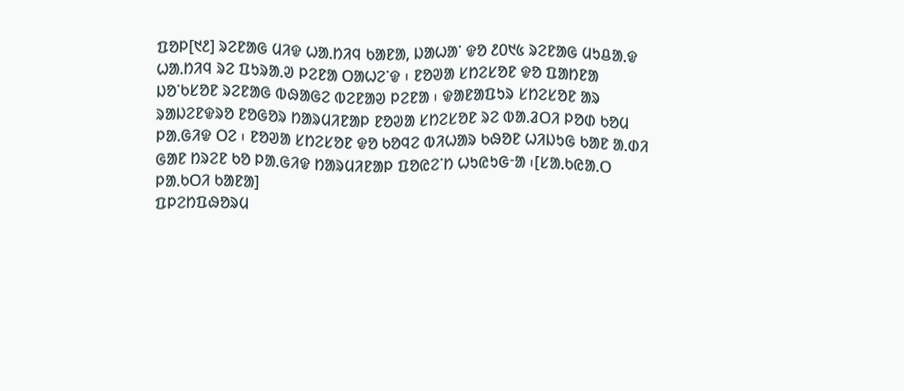ᱯᱚᱞ[᱑᱒] ᱨᱮᱱᱟᱜ ᱢᱤᱫ ᱦᱟᱹᱴᱤᱧ ᱠᱟᱱᱟ, ᱡᱟᱦᱟᱸ ᱫᱚ ᱒᱐᱑᱕ ᱨᱮᱱᱟᱜ ᱢᱩᱪᱟᱹᱫ ᱦᱟᱹᱴᱤᱧ ᱨᱮ ᱯᱩᱨᱟᱹᱣ ᱞᱮᱱᱟ ᱛᱟᱦᱮᱸᱫ ᱾ ᱱᱚᱣᱟ ᱥᱴᱮᱥᱚᱱ ᱫᱚ ᱯᱟᱴᱱᱟ ᱡᱚᱸᱠᱥᱚᱱ ᱨᱮᱱᱟᱜ ᱵᱷᱟᱜᱮ ᱵᱮᱱᱟᱣ ᱞᱮᱱᱟ ᱾ ᱫᱟᱱᱟᱯᱩᱨ ᱥᱴᱮᱥᱚᱱ ᱟᱨ ᱨᱟᱡᱮᱱᱫᱨᱚ ᱱᱚᱜᱚᱨ ᱴᱟᱨᱢᱤᱱᱟᱞ ᱱᱚᱣᱟ ᱥᱴᱮᱥᱚᱱ ᱨᱮ ᱵᱟᱹᱲᱛᱤ ᱞᱚᱰ ᱠᱚᱢ ᱞᱟᱹᱜᱤᱫ ᱛᱮ ᱾ ᱱᱚᱣᱟ ᱥᱴᱮᱥᱚᱱ ᱫᱚ ᱠᱚᱧᱮ ᱵᱤᱦᱟᱨ ᱠᱷᱚᱱ ᱦᱤᱡᱩᱜ ᱠᱟᱱ ᱟᱹᱰᱤ ᱜᱟᱱ ᱴᱨᱮᱱ ᱠᱚ ᱞᱟᱹᱜᱤᱫ ᱴᱟᱨᱢᱤᱱᱟᱞ ᱯᱚᱭᱮᱸᱴ ᱦᱩᱭᱩᱜᱼᱟ ᱾[ᱥᱟᱹᱠᱭᱟᱹᱛ ᱞᱟᱹᱠᱛᱤ ᱠᱟᱱᱟ]
ᱯᱞᱮᱴᱯᱷᱚᱨᱢ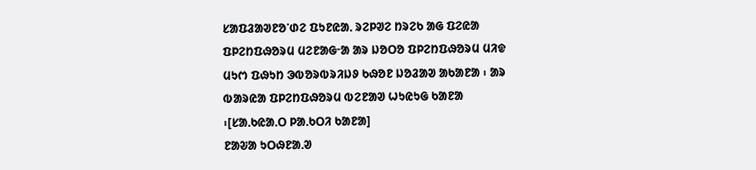ᱥᱟᱯᱲᱟᱣᱱᱚᱸᱰᱮ ᱯᱩᱱᱭᱟᱹ ᱨᱮᱞᱣᱮ ᱴᱨᱮᱠ ᱟᱜ ᱯᱮᱭᱟ ᱯᱞᱮᱴᱯᱷᱚᱨᱢ ᱢᱮᱱᱟᱜᱼᱟ ᱟᱨ ᱡᱚᱛᱚ ᱯᱞᱮᱴᱯᱷᱚᱨᱢ ᱢᱤᱫ ᱢᱩᱬ ᱯᱷᱩᱴ ᱳᱵᱚᱨᱵᱨᱤᱡᱽ ᱠᱷᱚᱱ ᱡᱚᱲᱟᱣ ᱟᱠᱟᱱᱟ ᱾ ᱟᱨ ᱵᱟᱨᱭᱟ ᱯᱞᱮᱴᱯᱷᱚᱨᱢ ᱵᱮᱱᱟᱣ ᱦᱩᱭᱩᱜ ᱠᱟᱱᱟ ᱾[ᱥᱟᱹᱠᱭᱟᱹᱛ ᱞᱟᱹᱠᱛᱤ ᱠᱟᱱᱟ]
ᱱᱟᱶᱟ ᱩᱛᱷᱱᱟᱹᱣ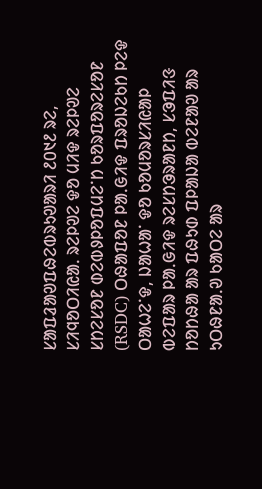ᱥᱟᱯᱲᱟᱣᱯᱷᱮᱵᱨᱩᱣᱟᱨᱤ ᱒᱐᱑᱒ ᱨᱮ, ᱥᱤᱧᱚᱛᱤᱭᱟᱹ ᱨᱮᱞᱣᱮ ᱫᱚ ᱢᱤᱫ ᱨᱮᱞᱣᱮ ᱥᱴᱮᱥᱚᱱ ᱰᱮᱵᱽᱞᱚᱯᱢᱮᱸᱴ ᱠᱚᱨᱯᱚᱨᱮᱥᱚᱱ (RSDC) ᱛᱷᱟᱯᱚᱱ ᱞᱟᱹᱜᱤᱫ ᱯᱨᱚᱡᱮᱠᱴ ᱞᱮᱫ ᱛᱟᱦᱮᱸᱫ, ᱡᱟᱦᱟᱸ ᱫᱚ ᱠᱚᱢᱚᱨᱥᱤᱭᱟᱞ ᱵᱮᱯᱟᱨ ᱞᱟᱹᱜᱤᱫ ᱨᱮᱥᱴᱳᱨᱟᱱᱴ, ᱥᱳᱯᱤᱝ ᱴᱚᱴᱷᱟ ᱟᱨ ᱯᱷᱩᱰ ᱯᱞᱟᱡᱟ ᱵᱮᱱᱟᱣ ᱟᱨ ᱩᱛᱷᱱᱟᱹᱣ ᱠᱟᱛᱮ ᱟᱨ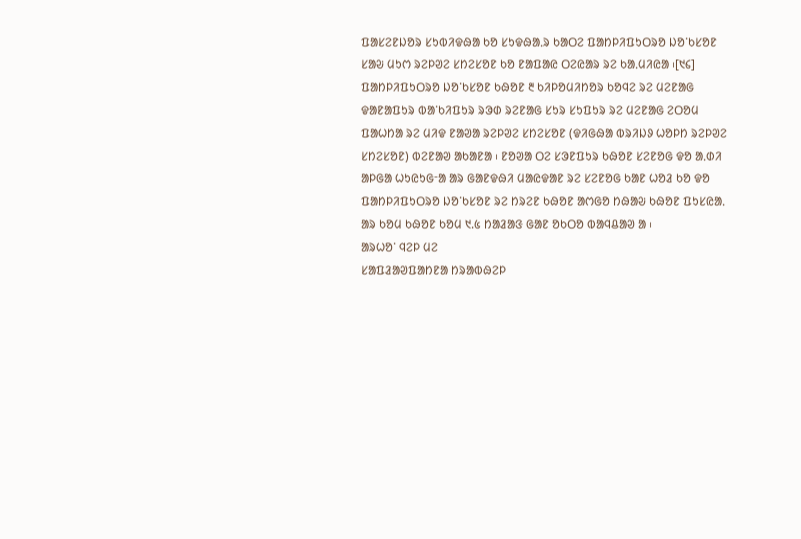ᱯᱟᱥᱮᱱᱡᱚᱨ ᱥᱩᱵᱤᱫᱷᱟ ᱠᱚ ᱥᱩᱫᱷᱟᱹᱨ ᱠᱟᱛᱮ ᱯᱟᱴᱞᱤᱯᱩᱛᱨᱚ ᱡᱚᱸᱠᱥᱚᱱ ᱥᱟᱶ ᱢᱩᱬ ᱨᱮᱞᱣᱮ ᱥᱴᱮᱥᱚᱱ ᱠᱚ ᱱᱟᱯᱟᱭ ᱛᱮᱭᱟᱨ ᱨᱮ ᱠᱟᱹᱢᱤᱭᱟ ᱾[᱑᱔] ᱯᱟᱴᱞᱤᱯᱩᱛᱨᱚ ᱡᱚᱸᱠᱥᱚᱱ ᱠᱷᱚᱱ ᱓ ᱠᱤᱞᱚᱢᱤᱴᱚᱨ ᱠᱚᱧᱮ ᱨᱮ ᱢᱮᱱᱟᱜ ᱫᱟᱱᱟᱯᱩᱨ ᱵᱟᱸᱠᱤᱯᱩᱨ ᱨᱳᱰ ᱨᱮᱱᱟᱜ ᱥᱩᱨ ᱥᱩᱯᱩᱨ ᱨᱮ ᱢᱮᱱᱟᱜ ᱮᱛᱚᱢ ᱯᱟᱦᱴᱟ ᱨᱮ ᱢᱤᱫ ᱱᱟᱣᱟ ᱨᱮᱞᱣᱮ ᱥᱴᱮᱥᱚᱱ (ᱫᱤᱜᱷᱟ ᱵᱨᱤᱡᱽ ᱦᱚᱞᱴ ᱨᱮᱞᱣᱮ ᱥᱴᱮᱥᱚᱱ) ᱵᱮᱱᱟᱣ ᱟᱠᱟᱱᱟ ᱾ ᱱᱚᱣᱟ ᱛᱮ ᱥᱳᱱᱯᱩᱨ ᱠᱷᱚᱱ ᱥᱮᱱᱚᱜ ᱫᱚ ᱟᱹᱰᱤ ᱟᱞᱜᱟ ᱦᱩᱭᱩᱜᱼᱟ ᱟᱨ ᱜᱟᱱᱫᱷᱤ ᱢᱟᱭᱫᱟᱱ ᱨᱮ ᱥᱮᱱᱚᱜ ᱠᱟᱱ ᱦᱚᱲ ᱠᱚ ᱫᱚ ᱯᱟᱴᱞᱤᱯᱩᱛᱨᱚ ᱡᱚᱸᱠᱥᱚᱱ ᱨᱮ ᱴᱨᱮᱱ ᱠᱷᱚᱱ ᱟᱬᱜᱚ ᱴᱷᱟᱶ ᱠᱷᱚᱱ ᱯᱩᱥᱭᱟᱹ ᱟᱨ ᱠᱚᱢ ᱠᱷᱚᱱ ᱠᱚᱢ ᱑.᱕ ᱴᱟᱲᱟᱝ ᱜᱟᱱ ᱚᱠᱛᱚ ᱵᱟᱧᱪᱟᱣ ᱟ ᱾
ᱟᱨᱦᱚᱸ ᱧᱮᱞ ᱢᱮ
ᱥᱟᱯᱲᱟᱣᱯᱟᱴᱱᱟ ᱴᱨᱟᱵᱷᱮᱞ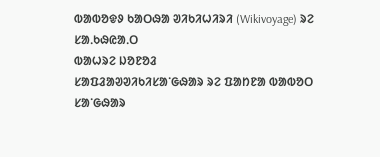ᱵᱟᱵᱚᱫᱽ ᱠᱟᱛᱷᱟ ᱣᱤᱠᱤᱦᱤᱨᱤ (Wikivoyage) ᱨᱮ
ᱥᱟᱹᱠᱷᱭᱟᱹᱛ
ᱵᱟᱦᱨᱮ ᱡᱚᱱᱚᱲ
ᱥᱟᱯᱲᱟᱣᱣᱤᱠᱤᱥᱟᱸᱜᱷᱟᱨ ᱨᱮ ᱯᱟᱴᱱᱟ ᱵᱟᱵᱚᱛ ᱥᱟᱸᱜᱷᱟᱨ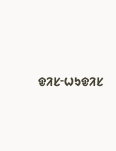ᱫᱤᱥᱼᱦᱩᱫᱤᱥ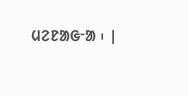ᱢᱮᱱᱟᱜᱼᱟ ᱾ |